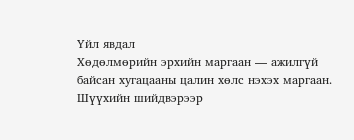Үйл явдал
Хөдөлмөрийн эрхийн маргаан — ажилгүй байсан хугацааны цалин хөлс нэхэх маргаан. Шүүхийн шийдвэрээр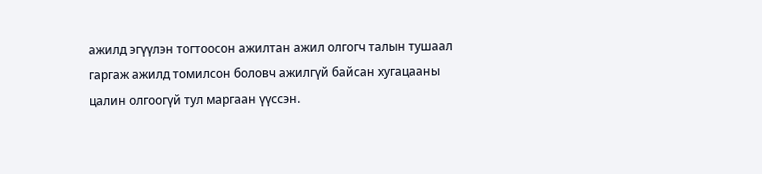ажилд эгүүлэн тогтоосон ажилтан ажил олгогч талын тушаал гаргаж ажилд томилсон боловч ажилгүй байсан хугацааны цалин олгоогүй тул маргаан үүссэн.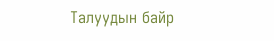Талуудын байр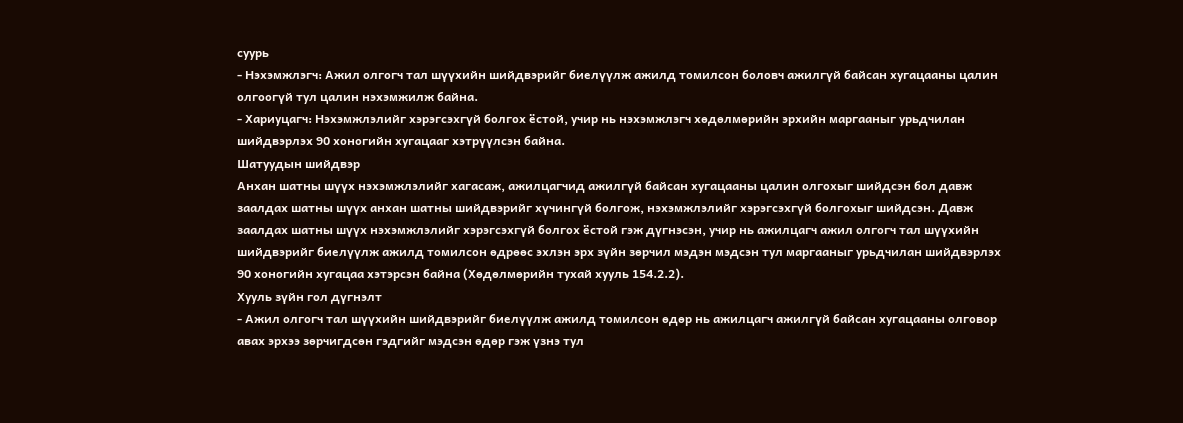суурь
- Нэхэмжлэгч: Ажил олгогч тал шүүхийн шийдвэрийг биелүүлж ажилд томилсон боловч ажилгүй байсан хугацааны цалин олгоогүй тул цалин нэхэмжилж байна.
- Хариуцагч: Нэхэмжлэлийг хэрэгсэхгүй болгох ёстой, учир нь нэхэмжлэгч хөдөлмөрийн эрхийн маргааныг урьдчилан шийдвэрлэх 90 хоногийн хугацааг хэтрүүлсэн байна.
Шатуудын шийдвэр
Анхан шатны шүүх нэхэмжлэлийг хагасаж, ажилцагчид ажилгүй байсан хугацааны цалин олгохыг шийдсэн бол давж заалдах шатны шүүх анхан шатны шийдвэрийг хүчингүй болгож, нэхэмжлэлийг хэрэгсэхгүй болгохыг шийдсэн. Давж заалдах шатны шүүх нэхэмжлэлийг хэрэгсэхгүй болгох ёстой гэж дүгнэсэн, учир нь ажилцагч ажил олгогч тал шүүхийн шийдвэрийг биелүүлж ажилд томилсон өдрөөс эхлэн эрх зүйн зөрчил мэдэн мэдсэн тул маргааныг урьдчилан шийдвэрлэх 90 хоногийн хугацаа хэтэрсэн байна (Хөдөлмөрийн тухай хууль 154.2.2).
Хууль зүйн гол дүгнэлт
- Ажил олгогч тал шүүхийн шийдвэрийг биелүүлж ажилд томилсон өдөр нь ажилцагч ажилгүй байсан хугацааны олговор авах эрхээ зөрчигдсөн гэдгийг мэдсэн өдөр гэж үзнэ тул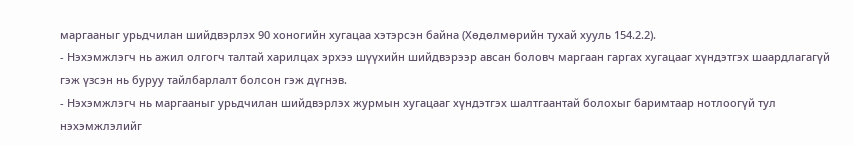маргааныг урьдчилан шийдвэрлэх 90 хоногийн хугацаа хэтэрсэн байна (Хөдөлмөрийн тухай хууль 154.2.2).
- Нэхэмжлэгч нь ажил олгогч талтай харилцах эрхээ шүүхийн шийдвэрээр авсан боловч маргаан гаргах хугацааг хүндэтгэх шаардлагагүй гэж үзсэн нь буруу тайлбарлалт болсон гэж дүгнэв.
- Нэхэмжлэгч нь маргааныг урьдчилан шийдвэрлэх журмын хугацааг хүндэтгэх шалтгаантай болохыг баримтаар нотлоогүй тул нэхэмжлэлийг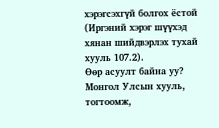хэрэгсэхгүй болгох ёстой (Иргэний хэрэг шүүхэд хянан шийдвэрлэх тухай хууль 107.2).
Өөр асуулт байна уу?
Монгол Улсын хууль, тогтоомж,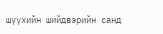шүүхийн шийдвэрийн санд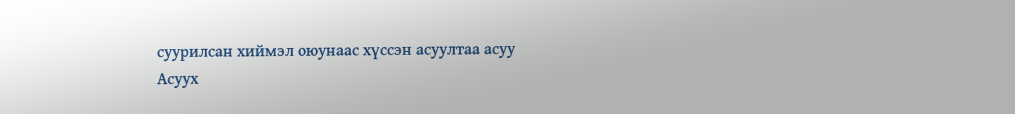суурилсан хиймэл оюунаас хүссэн асуултаа асуу
Асуух